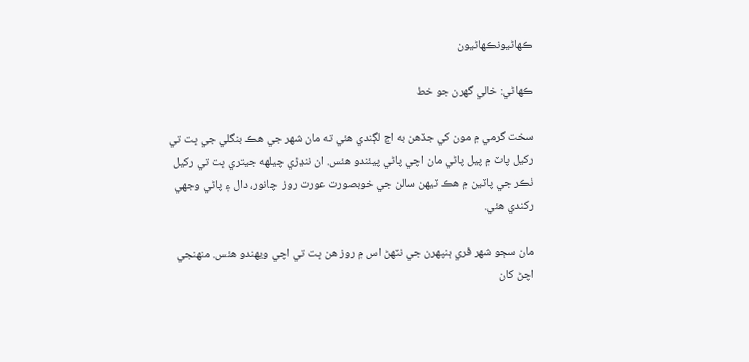ڪهاڻيونڪهاڻيون

ڪهاڻي: خالي گهرن جو خط

سخت گرمي ۾ مون کي جڏهن به اڃ لڳندي هئي ته مان شهر جي هڪ بنگلي جي ڀت تي رکيل پاٽ ۾ پيل پاڻي مان اچي پاڻي پيئندو هئس. ان ننڍڙي چيلهه جيتري ڀت تي رکيل ٺڪر جي پاٽين ۾ ھڪ ٽيھن سالن جي خوبصورت عورت روز  چانور، دال ۽ پاڻي وجهي رکندي هئي.

مان سڄو شهر ڦري ٻنپهرن جي نٽهڻ اس ۾ روز هن ڀت تي اچي ويهندو هئس. منهنجي اچڻ کان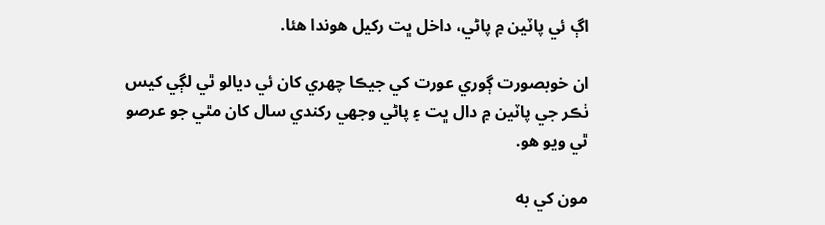اڳ ئي پاٽين ۾ پاڻي، داخل ڀت رکيل هوندا هئا.

ان خوبصورت ڳوري عورت کي جيڪا چهري کان ئي ديالو ٿي لڳي کيس  ٺڪر جي پاٽين ۾ دال ڀت ۽ پاڻي وجهي رکندي سال کان مٿي جو عرصو ٿي ويو هو.

مون کي به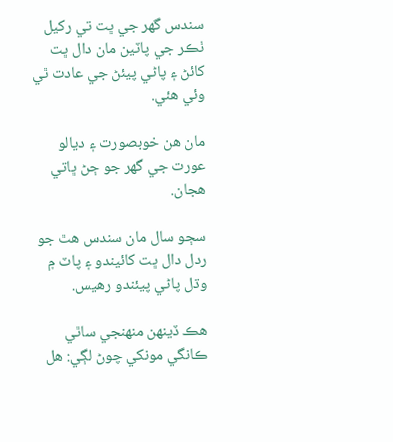سندس گهر جي ڀت تي رکيل ٺڪر جي پاٽين مان دال ڀت کائڻ ۽ پاڻي پيئڻ جي عادت ٿي وئي هئي.

مان هن خوبصورت ۽ ديالو عورت جي گهر جو ڄڻ ڀاتي هجان.

سڄو سال مان سندس هٿ جو ردل دال ڀت کائيندو ۽ پاٽ ۾ وڌل پاڻي پيئندو رهيس.

هڪ ڏينهن منهنجي ساٿي ڪانگي مونکي چوڻ لڳي: هل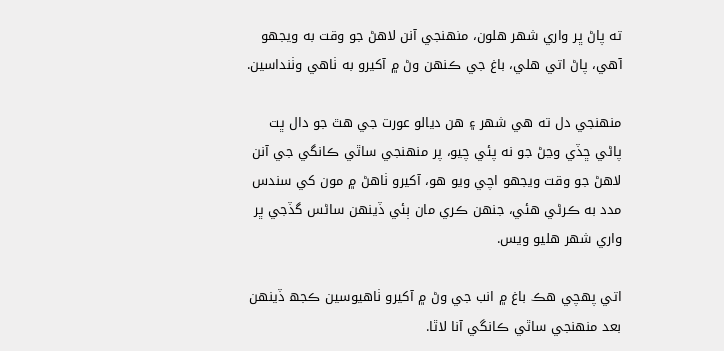ته پاڻ ڀر واري شهر هلون، منهنجي آنن لاھڻ جو وقت به ويجهو آهي، پاڻ اتي هلي، باغ جي ڪنهن وڻ ۾ آکيرو به ٺاهي وٺنداسين.

منهنجي دل ته هي شهر ۽ هن ديالو عورت جي هٿ جو دال ڀت پاڻي ڇڏي وڃڻ جو نه پئي چيو، پر منهنجي ساٿي ڪانگي جي آنن لاهڻ جو وقت ويجهو اچي ويو هو، آکيرو ٺاهڻ ۾ مون کي سندس مدد به ڪرڻي هئي، جنهن ڪري مان ٻئي ڏينهن ساڻس گڏجي ڀر واري شهر هليو ويس.

اتي پهچي هڪ باغ ۾ انب جي وڻ ۾ آکيرو ٺاهيوسين ڪجھ ڏينهن بعد منهنجي ساٿي ڪانگي آنا لاٿا.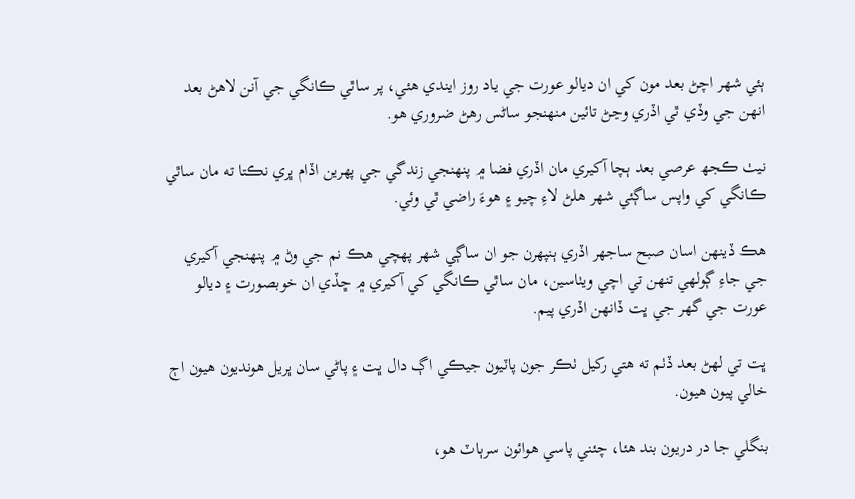ٻئي شهر اچڻ بعد مون کي ان ديالو عورت جي ياد روز ايندي هئي، پر ساٿي ڪانگي جي آنن لاهڻ بعد انهن جي وڏي ٿي اڏري وڃڻ تائين منهنجو ساڻس رھڻ ضروري هو.

نيٺ ڪجھ عرصي بعد ٻچا آکيري مان اڏري فضا ۾ پنهنجي زندگي جي پهرين اڏام ڀري نڪتا ته مان ساٿي ڪانگي کي واپس ساڳئي شهر هلڻ لاءِ چيو ۽ هوءَ راضي ٿي وئي.

هڪ ڏينهن اسان صبح ساجهر اڏري ٻنپهرن جو ان ساڳي شهر پهچي هڪ نم جي وڻ ۾ پنهنجي آکيري جي جاءِ ڳولهي تنهن تي اچي ويٺاسين، مان ساٿي ڪانگي کي آکيري ۾ ڇڏي ان خوبصورت ۽ ديالو عورت جي گهر جي ڀت ڏانهن اڏري پيم.

ڀت تي لھڻ بعد ڏٺم ته هتي رکيل ٺڪر جون پاٽيون جيڪي اڳ دال ڀت ۽ پاڻي سان ڀريل هونديون هيون اڄ خالي پيون هيون.

بنگلي جا در دريون بند هئا، چئني پاسي هوائون سرٻاٽ هو،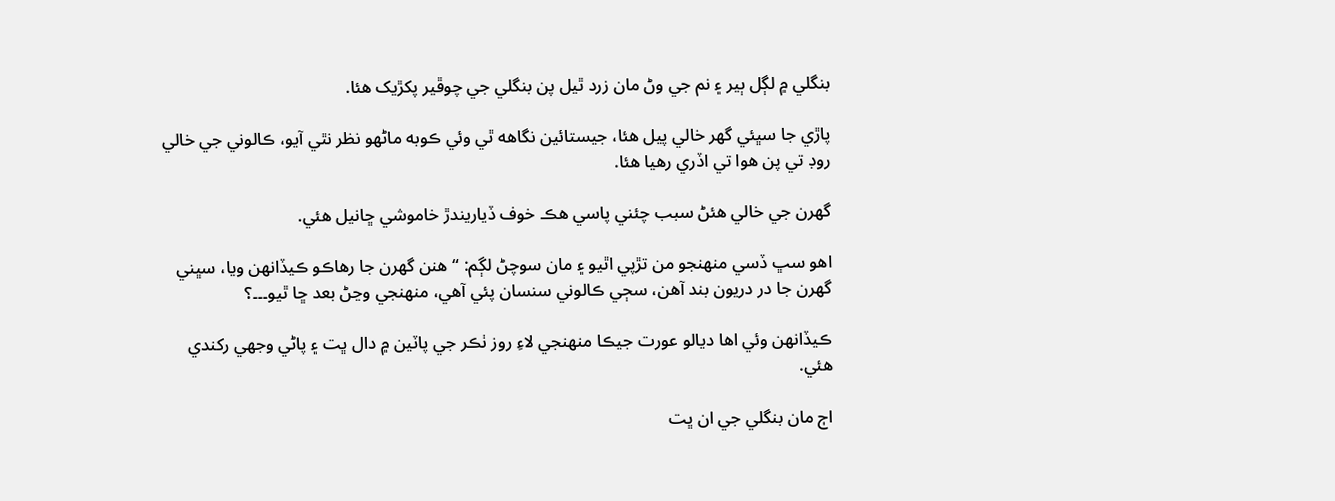بنگلي ۾ لڳل ٻير ۽ نم جي وڻ مان زرد ٿيل پن بنگلي جي چوڦير پکڙيک هئا.

پاڙي جا سڀئي گهر خالي پيل هئا، جيستائين نگاهه ٿي وئي ڪوبه ماڻهو نظر نٿي آيو، ڪالوني جي خالي روڊ تي پن هوا تي اڏري رهيا هئا.

گهرن جي خالي هئڻ سبب چئني پاسي هڪ خوف ڏياريندڙ خاموشي ڇانيل هئي.

اهو سڀ ڏسي منهنجو من تڙپي اٿيو ۽ مان سوچڻ لڳم: “هنن گهرن جا رهاڪو ڪيڏانهن ويا، سڀني گهرن جا در دريون بند آهن، سڄي ڪالوني سنسان پئي آهي، منهنجي وڃڻ بعد ڇا ٿيو۔۔۔؟

ڪيڏانهن وئي اها ديالو عورت جيڪا منهنجي لاءِ روز ٺڪر جي پاٽين ۾ دال ڀت ۽ پاڻي وجهي رکندي هئي.

اڄ مان بنگلي جي ان ڀت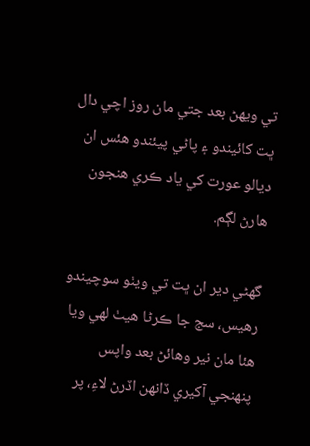تي ويهڻ بعد جتي مان روز اچي دال ڀت کائيندو ۽ پاڻي پيئندو هئس ان ديالو عورت کي ياد ڪري هنجون هارڻ لڳم.

گهڻي دير ان ڀت تي ويٺو سوچيندو رهيس، سج جا ڪرڻا هيٺ لهي ويا هئا مان نير وهائڻ بعد واپس پنهنجي آکيري ڏانهن اڏرڻ لاءِ، پر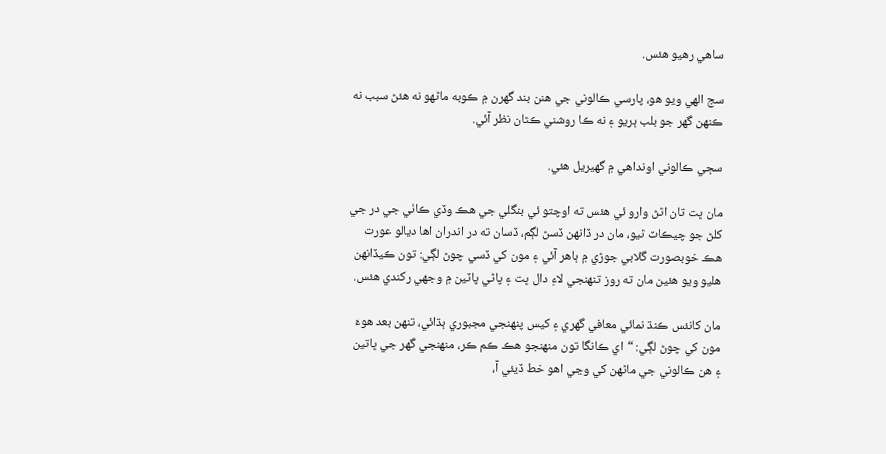ساهي رهيو هئس.

سج الهي ويو هو، پارسي ڪالوني جي هنن بند گهرن ۾ ڪوبه ماڻهو نه هئڻ سبب نه ڪنهن گهر جو بلب ٻريو ۽ نه ڪا روشني ڪٿان نظر آئي.

سڄي ڪالوني اونداهي ۾ گهيريل هئي.

مان ڀت تان اٿڻ وارو ئي هئس ته اوچتو ئي بنگلي جي هڪ وڏي ڪاٺي جي در جي کلڻ جو چيڪاٽ ٿيو، مان در ڏانهن ڏسڻ لڳم، ڏسان ته در اندران اها ديالو عورت هڪ خوبصورت گلابي جوڙي ۾ ٻاهر آئي ۽ مون کي ڏسي چوڻ لڳي: تون ڪيڏانهن هليو ويو هئين مان ته روز تنهنجي لاءِ دال ڀت ۽ پاڻي پاٽين ۾ وجهي رکندي هئس.

مان کانئس ڪنڌ نمائي معافي گهري ۽ کيس پنهنجي مجبوري ٻڌائي، تنهن بعد هوءَ مون کي چوڻ لڳي: “اي ڪانگا تون منهنجو هڪ ڪم ڪر، منهنجي گهر جي ڀاتين ۽ هن ڪالوني جي ماڻهن کي وڃي اهو خط ڏيئي آ،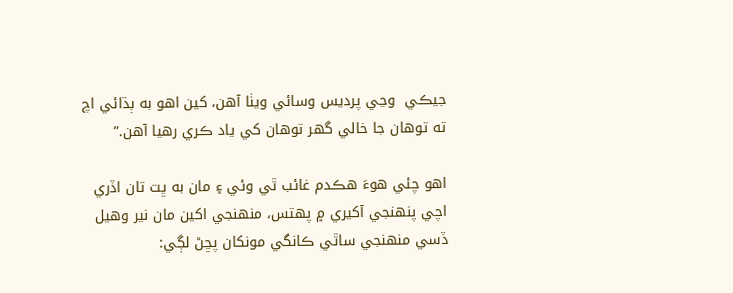جيڪي  وڃي پرديس وسائي ويٺا آهن، کين اهو به ٻڌائي اچ ته توهان جا خالي گهر توهان کي ياد ڪري رهيا آهن.”

اهو چئي هوءَ هڪدم غائب ٿي وئي ۽ مان به ڀت تان اڏري اچي پنهنجي آکيري ۾ پهتس، منهنجي اکين مان نير وهيل ڏسي منهنجي ساٿي ڪانگي مونکان پڇڻ لڳي: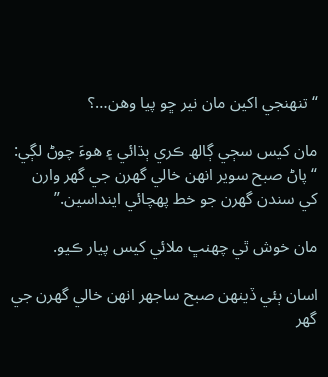“تنهنجي اکين مان نير ڇو پيا وهن…؟

مان کيس سڄي ڳالھ ڪري ٻڌائي ۽ هوءَ چوڻ لڳي: “پاڻ صبح سوير انهن خالي گهرن جي گهر وارن کي سندن گهرن جو خط پهچائي اينداسين.”

مان خوش ٿي چهنڀ ملائي کيس پيار ڪيو.

اسان ٻئي ڏينهن صبح ساجهر انهن خالي گهرن جي گهر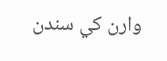وارن کي سندن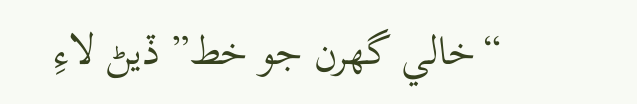“خالي گهرن جو خط” ڏيڻ لاءِ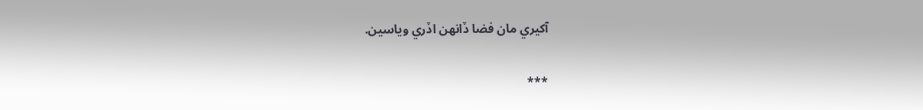آکيري مان فضا ڏانهن اڏري وياسين.

***